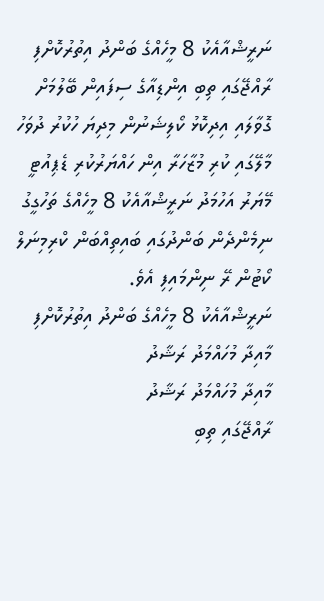ނަރީޝްއާއެކު 8 މީހެއްގެ ބަންދު އިތުރުކޮށްފި
ރާއްޖޭގައި ތިބި އިންޑިއާގެ ސިފައިން ބޭލުމަށް ގޮވާލައި އިދިކޮޅު ކޯލިޝަނުން މިދިޔަ ހުކުރު ދުވަހު މާލޭގައި ކުރި މުޒާހަރާ އިން ހައްޔަރުކުރި ޑެޕިއުޓީ މޭޔަރު އަހުމަދު ނަރީޝްއާއެކު 8 މީހެއްގެ ތަހުގީގު ނިމެންދެން ބަންދުގައި ބައިތިއްބަން ކްރިމިނަލް ކޯޓުން ރޭ ނިންމައިފި އެވެ.
ނަރީޝްއާއެކު 8 މީހެއްގެ ބަންދު އިތުރުކޮށްފި
މާއިދާ މުހައްމަދު ރަޝާދު
މާއިދާ މުހައްމަދު ރަޝާދު
ރާއްޖޭގައި ތިބި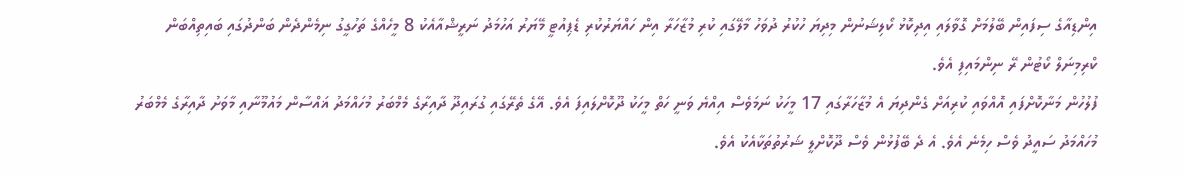އިންޑިއާގެ ސިފައިން ބޭލުމަށް ގޮވާލައި އިދިކޮޅު ކޯލިޝަނުން މިދިޔަ ހުކުރު ދުވަހު މާލޭގައި ކުރި މުޒާހަރާ އިން ހައްޔަރުކުރި ޑެޕިއުޓީ މޭޔަރު އަހުމަދު ނަރީޝްއާއެކު 8 މީހެއްގެ ތަހުގީގު ނިމެންދެން ބަންދުގައި ބައިތިއްބަން ކްރިމިނަލް ކޯޓުން ރޭ ނިންމައިފި އެވެ.
ފުލުހުން މަނާކޮށްފައި އޮއްވައި ކުރިއަށް ގެންދިޔަ އެ މުޒާހަރާގައި 17 މީހަކު ނަމަވެސް އިއްޔެ ވަނީ ހަތް މީހަކު ދޫކޮށްލައިފަ އެވެ. އޭގެ ތެރޭގައި ގުރައިދޫ ދާއިރާގެ މެމްބަރު މުހައްމަދު ޣައްސާން މައުމޫނާއި މާވަށު ދާއިރާގެ މެމްބަރު މުހައްމަދު ސައީދު ވެސް ހިމެނެ އެވެ. އެ ދެ ބޭފުޅުން ވެސް ދޫކޮށްލީ ޝަރުތުތަކާއެކު އެވެ.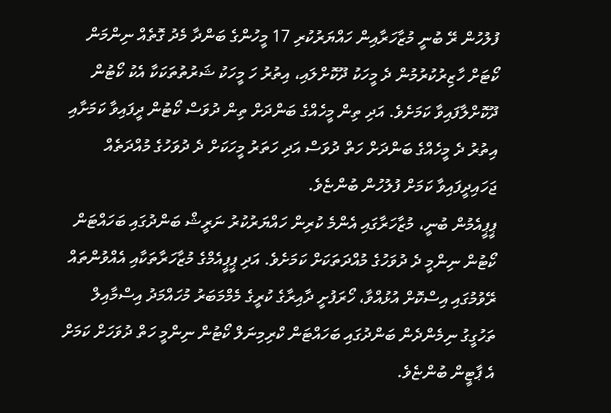ފުލުހުން ރޭ ބުނީ މުޒާހަރާއިން ހައްޔަރުކުރި 17 މީހުންގެ ބަންދާ މެދު ގޮތެއް ނިންމަން ކޯޓަށް ހާޒިރުކުރުމުން ދެ މީހަކު ދޫކޮށްލައި، އިތުރު ހަ މީހަކު ޝަރުތުތަކަކާ އެކު ކޯޓުން ދޫކޮށްލާފައިވާ ކަމަށެވެ. އަދި ތިން މީހެއްގެ ބަންދަށް ތިން ދުވަސް ކޯޓުން ދީފައިވާ ކަމަށާއި އިތުރު ދެ މީހެއްގެ ބަންދަށް ހަތް ދުވަސް އަދި ހަތަރު މީހަކަށް ދެ ދުވަހުގެ މުއްދަތެއް ޖަހައިދީފައިވާ ކަމަށް ފުލުހުން ބުންޏެވެ.
ޕީޕީއެމުން ބުނީ، މުޒާހަރާގައި އެންމެ ކުރިން ހައްޔަރުކުރު ނަރީޝް ބަންދުގައި ބަހައްޓަން ކޯޓުން ނިންމީ ދެ ދުވަހުގެ މުއްދަތަކަށް ކަމަށެވެ. އަދި ޕީޕީއެމްގެ މުޒާހަރާތަކާއި އެއްވުންތައް ރޭވުމުގައި އިސްކޮށް އުޅުއްވާ، ހޯރަފުށީ ދާއިރާގެ ކުރީގެ މެމްމަބަރު މުހައްމަދު އިސްމާއިލް ތަހުގީގު ނިމެންދެން ބަންދުގައި ބަހައްޓަން ކްރިމިނަލް ކޯޓުން ނިންމީ ހަތް ދުވަހަށް ކަމަށް އެ ޕާޓީން ބުންޏެވެ.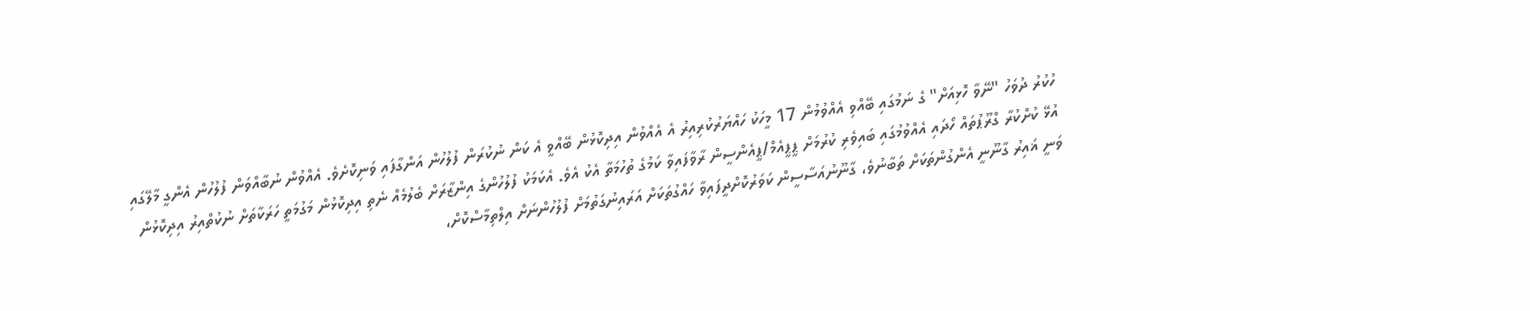ހުކުރު ދުވަހު "ނޭވާ ހޮޅިއަށް" ގެ ނަމުގައި ބޭއްވި އެއްވުމުން 17 މީހަކު ހައްޔަރުކުރިއިރު އެ އެއްވުން އިދިކޮޅުން ބޭއްވީ އެ ކަން ނުކުރަން ފުލުހުން އަންގާފައި ވަނިކޮށެވެ. އެއްވުން ނުބާއްވަން ފުލުހުން އެންގީ މާލޭގައި އުޅޭ ކުށްކުރާ ގްރޫޕުތައް ހޯދައި އެއްވުމުގައި ބައިވެރި ކުރުމަށް ޕީޕީއެމް/ޕީއެންސީން ރާވާފައިވާ ކަމުގެ ތުހުމަތާ އެކު އެވެ. އެކަމަކު ފުލުހުންގެ އިންޒާރަށް ބެލުމެއް ނެތި އިދިކޮޅުން މަގުމަތީ ހަރަކާތަށް ނުކުތްއިރު އިދިކޮޅުން ވަނީ ޣައިރު ގާނޫނީ އެންގުންތަކަށް ތަބާނުވެ، ގާނޫނުއަސާސީން ކަވަރުކޮށްދީފައިވާ ހައްގުތަކަށް އަރައިނުގަތުމަށް ފުލުހުންނަށް އިލްތިމާސްކޮށް،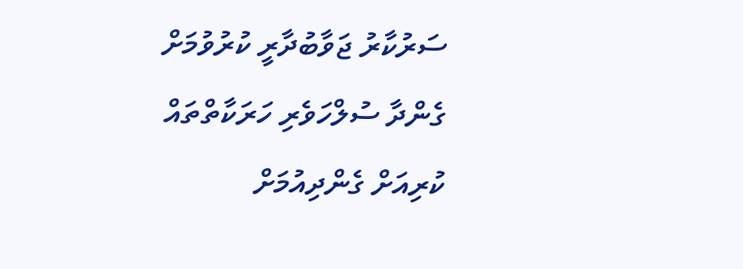ސަރުކާރު ޖަވާބުދާރީ ކުރުވުމަށް ގެންދާ ސުލްހަވެރި ހަރަކާތްތައް ކުރިއަށް ގެންދިއުމަށް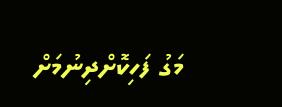މަގު ފަހިކޮށްދިނުމަށް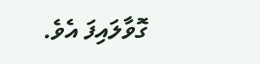ގޮވާލައިފަ އެވެ.